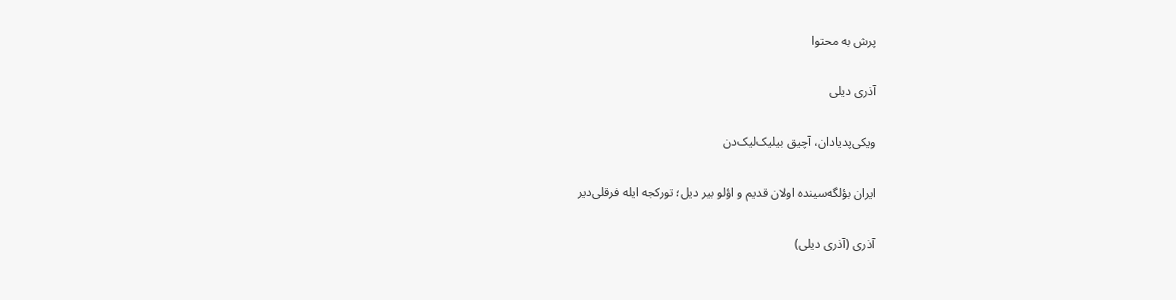پرش به محتوا

آذری دیلی

ویکی‌پدیادان، آچیق بیلیک‌لیک‌دن

ایران بؤلگه‌سینده اولان قدیم و اؤلو بیر دیل؛ تورکجه ایله فرقلی‌دیر

آذری (آذری دیلی)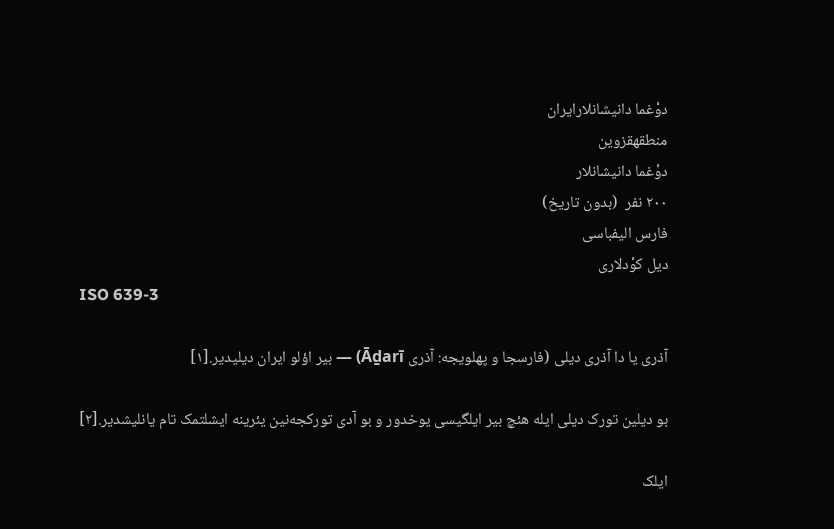دوْغما دانیشانلارایران
منطقهقزوین
دوْغما دانیشانلار
۲۰۰ نفر  (بدون تاریخ)
فارس الیفباسی
دیل کوْدلاری
ISO 639-3

آذری یا دا آذری دیلی (فارسجا و پهلویجه: آذری Āḏarī) — بیر اؤلو ایران دیلیدیر.[۱]

بو دیلین تورک دیلی ایله هئچ بیر ایلگیسی یوخدور و بو آدی تورکجه‌نین یئرینه ایشلتمک تام یانلیشدیر.[۲]

ایلک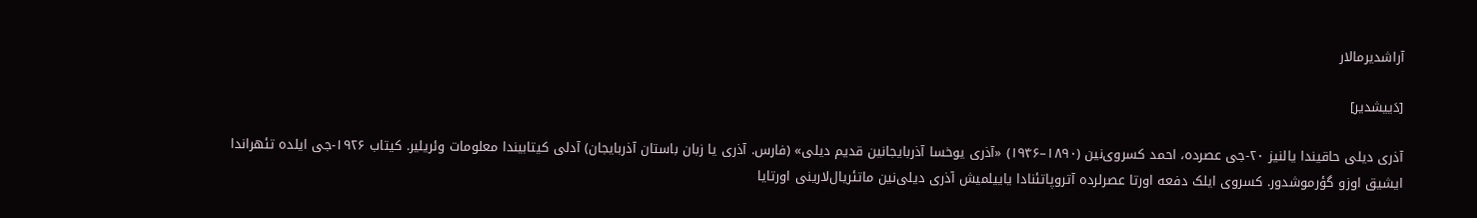آراشدیرمالار

[دَییشدیر]

آذری دیلی حاقیندا یالنیز ۲۰-جی عصرده، احمد کسروی‌نین (۱۸۹۰–۱۹۴۶) «آذری یوخسا آذربایجانین قدیم دیلی» (فارس. آذری یا زبان باستان آذربایجان) آدلی کیتابیندا معلومات وئریلیر. کیتاب ۱۹۲۶-جی ایلده تئهراندا ایشیق اوزو گؤرموشدور. کسروی ایلک دفعه اورتا عصرلرده آتروپاتئنادا یاییلمیش آذری دیلی‌نین ماتئریال‌لارینی اورتایا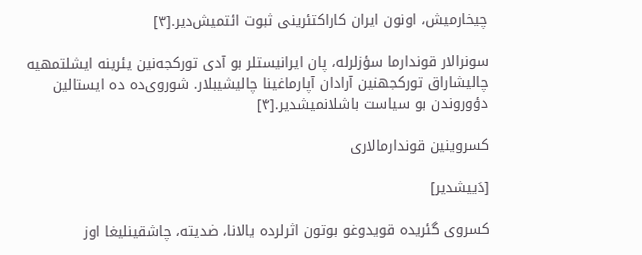چیخارمیش، اونون ایران کاراکتئرینی ثبوت ائتمیش‌دیر.[۳]

سونرالار قوندارما سؤزلرله، پان ایرانیستلر بو آدی تورکجه‌نین یئرینه ایشلتمهیه چالیشاراق تورکجهنین آرادان آپارماغینا چالیشیبلار. شوروی‌ده ده ایستالین دؤوروندن بو سیاست باشلانمیشدیر.[۴]

کسروینین قوندارمالاری

[دَییشدیر]

کسروی گئریده قویدوغو بوتون اثرلرده یالانا، ضدیته، چاشقینلیغا اوز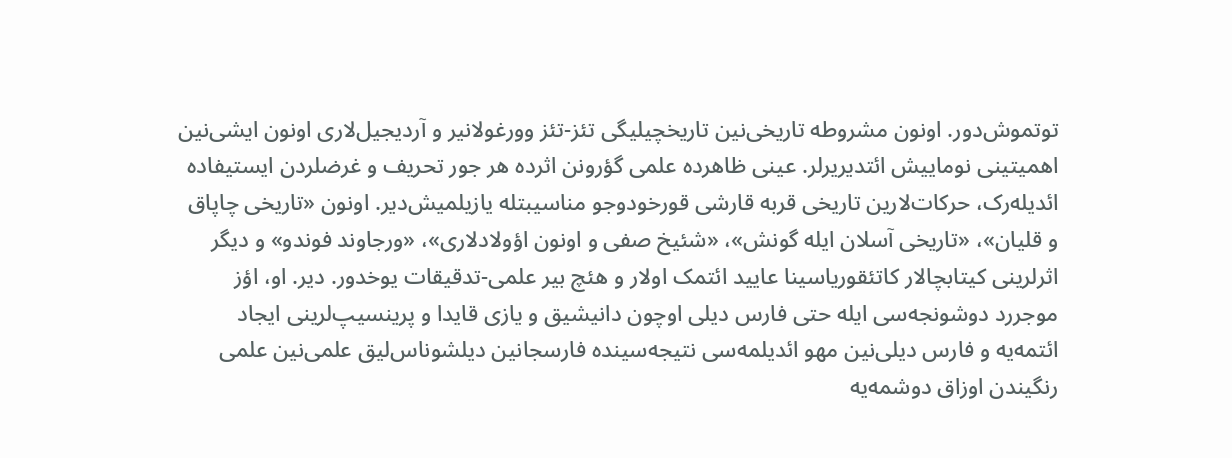توتموش‌دور. اونون مشروطه تاریخی‌نین تاریخچیلیگی تئز-تئز وورغولانیر و آردیجیل‌لاری اونون ایشی‌نین اهمیتینی نوماییش ائتدیریرلر. عینی ظاهرده علمی گؤرونن اثرده هر جور تحریف و غرضلردن ایستیفاده ائدیله‌رک، حرکات‌لارین تاریخی قربه قارشی قورخودوجو مناسیبتله یازیلمیش‌دیر. اونون «تاریخی چاپاق و قلیان»، «تاریخی آسلان ایله گونش»، «شئیخ صفی و اونون اؤولادلاری»، «ورجاوند فوندو» و دیگر اثرلرینی کیتابچا‌لار کاتئقوریاسینا عایید ائتمک اولار و هئچ بیر علمی-تدقیقات یوخدور. دیر. او، اؤز موجررد دوشونجه‌سی ایله حتی فارس دیلی اوچون دانیشیق و یازی قایدا و پرینسیپ‌لرینی ایجاد ائتمه‌یه و فارس دیلی‌نین مهو ائدیلمه‌سی نتیجه‌سینده فارسجانین دیلشوناس‌لیق علمی‌نین علمی رنگیندن اوزاق دوشمه‌یه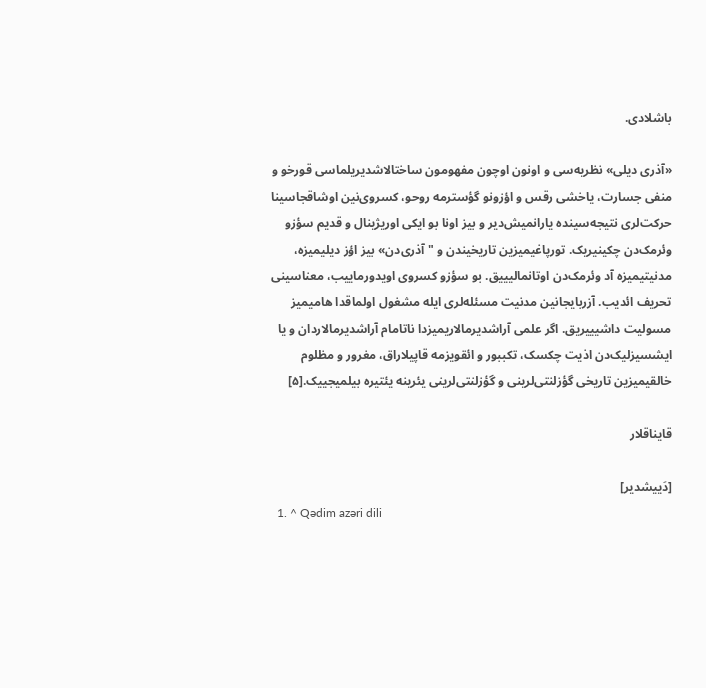باشلادی.

«آذری دیلی» نظریه‌سی و اونون اوچون مفهومون ساختالاشدیریلماسی قورخو و منفی جسارت، یاخشی رقس و اؤزونو گؤسترمه روحو، کسروی‌نین اوشاقجاسینا حرکت‌لری نتیجه‌سینده یارانمیش‌دیر و بیز اونا بو ایکی اوریژینال و قدیم سؤزو وئرمک‌دن چکینیریک. تورپاغیمیزین تاریخیندن و "آذری‌دن» بیز اؤز دیلیمیزه، مدنیتیمیزه آد وئرمک‌دن اوتانمالیییق. بو سؤزو کسروی اویدورماییب، معناسینی تحریف ائدیب. آزربایجانین مدنیت مسئله‌لری ایله مشغول اولماقدا هامیمیز مسولیت داشیییریق. اگر علمی آراشدیرما‌لاریمیزدا ناتامام آراشدیرما‌لاردان و یا ایشسیزلیک‌دن اذیت چکسک، تکببور و ائقویزمه قاپیلا‌راق، مغرور و مظلوم خالقیمیزین تاریخی گؤزلنتی‌لرینی و گؤزلنتی‌لرینی یئرینه یئتیره بیلمیجییک.[۵]

قایناقلار

[دَییشدیر]
  1. ^ Qədim azəri dili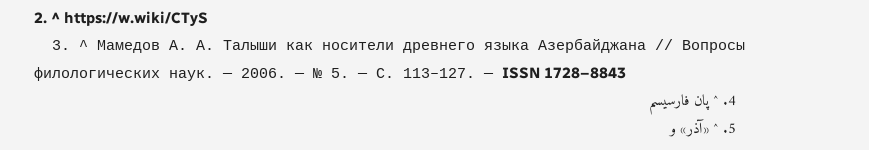2. ^ https://w.wiki/CTyS
  3. ^ Мамедов А. А. Талыши как носители древнего языка Азербайджана // Вопросы филологических наук. — 2006. — № 5. — С. 113–127. — ISSN 1728–8843
  4. ^ پان فارسیسم
  5. ^ «آذر» و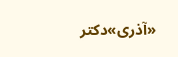«آذری»دکتر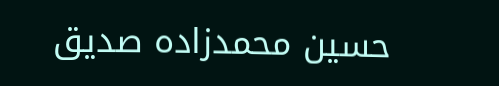حسین محمدزاده صدیق